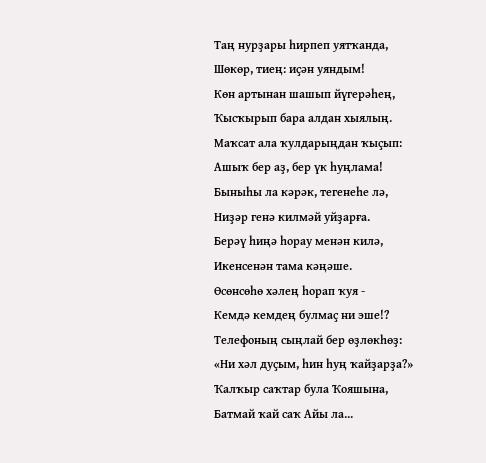Таң нурҙары һирпеп уятҡанда,
Шөкөр, тиең: иҫән уяндым!
Көн артынан шашып йүгерәһең,
Ҡысҡырып бара алдан хыялың.
Маҡсат ала ҡулдарыңдан ҡыҫып:
Ашыҡ бер аҙ, бер үк һуңлама!
Быныһы ла кәрәк, тегенеһе лә,
Ниҙәр генә килмәй уйҙарға.
Берәү һиңә һорау менән килә,
Икенсенән тама кәңәше.
Өсөнсөһө хәлең һорап ҡуя -
Кемдә кемдең булмаҫ ни эше!?
Телефоның сыңлай бер өҙлөкһөҙ:
«Ни хәл дуҫым, һин һуң ҡайҙарҙа?»
Ҡалҡыр саҡтар була Ҡояшына,
Батмай ҡай саҡ Айы ла...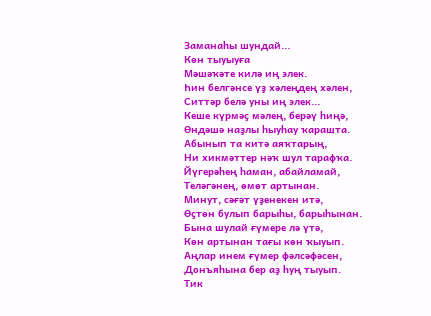Заманаһы шундай...
Көн тыуыуға
Мәшәҡәте килә иң элек.
Һин белгәнсе үҙ хәлеңдең хәлен,
Ситтәр белә уны иң элек...
Кеше күрмәҫ мәлең, берәү һиңә,
Өндәшә наҙлы һыуһау ҡарашта.
Абынып та китә аяҡтарың,
Ни хикмәттер нәҡ шул тарафҡа.
Йүгерәһең һаман, абайламай,
Теләгәнең, өмөт артынан.
Минут, сәғәт үҙенекен итә,
Өҫтөн булып барыһы, барыһынан.
Бына шулай ғүмере лә үтә,
Көн артынан тағы көн ҡыуып.
Аңлар инем ғүмер фәлсәфәсен,
Донъяһына бер аҙ һуң тыуып.
Тик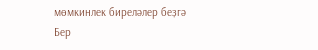мөмкинлек биреләлер беҙгә
Бер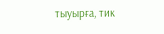тыуырға, тик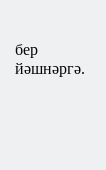бер йәшнәргә.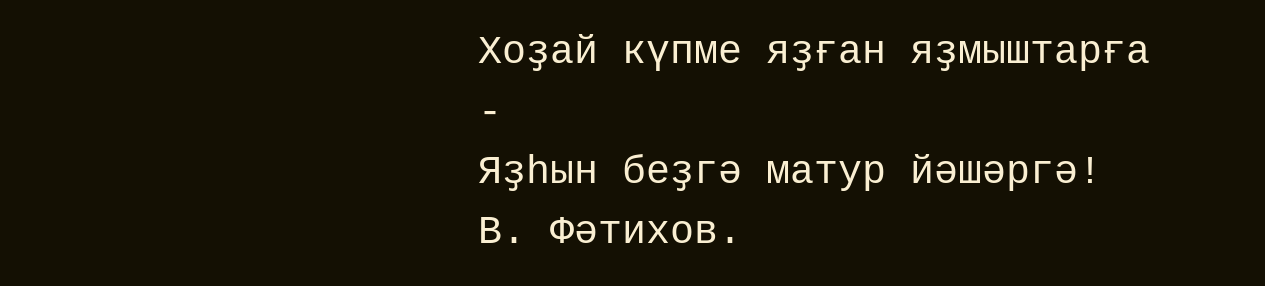Хоҙай күпме яҙған яҙмыштарға -
Яҙһын беҙгә матур йәшәргә!
В. Фәтихов.